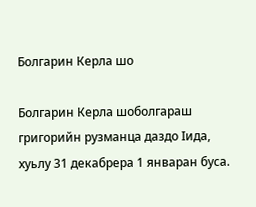Болгарин Керла шо

Болгарин Керла шоболгараш григорийн рузманца даздо Ӏида, хуьлу 31 декабрера 1 январан буса.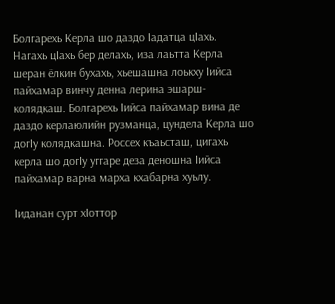Болгарехь Керла шо даздо Ӏадатца цӀахь. Нагахь цӀахь бер делахь, иза лаьтта Керла шеран ёлкин бухахь, хьешашна лоькху Ӏийса пайхамар винчу денна лерина эшарш-колядкаш. Болгарехь Ӏийса пайхамар вина де даздо керлаюлийн рузманца, цундела Керла шо догӀу колядкашна. Россех къаьсташ, цигахь керла шо догӀу уггаре деза деношна Ӏийса пайхамар варна марха кхабарна хуьлу.

Ӏиданан сурт хӀоттор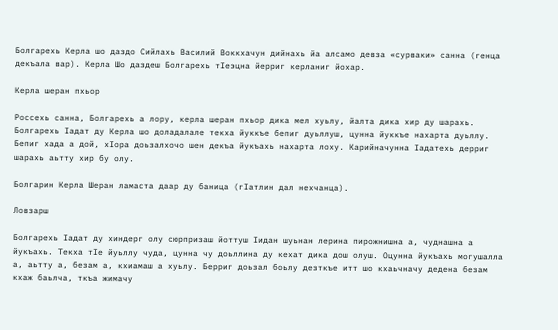Болгарехь Керла шо даздо Сийлахь Василий Воккхачун дийнахь йа алсамо девза «сурваки» санна (генца декъала вар). Керла Шо даздеш Болгарехь тӀеэцна йерриг керланиг йохар.

Керла шеран пхьор

Россехь санна, Болгарехь а лору, керла шеран пхьор дика мел хуьлу, йалта дика хир ду шарахь. Болгарехь Ӏадат ду Керла шо доладалале текха йуккъе бепиг дуьллуш, цунна йуккъе нахарта дуьллу. Бепиг хада а дой, хӀора доьзалхочо шен декъа йукъахь нахарта лоху. Карийначунна Ӏадатехь дерриг шарахь аьтту хир бу олу.

Болгарин Керла Шеран ламаста даар ду баница (гӀатлин дал нехчанца).

Ловзарш

Болгарехь Ӏадат ду хиндерг олу сюрпризаш йоттуш Ӏидан шуьнан лерина пирожнишна а, чуднашна а йукъахь. Текха тӀе йуьллу чуда, цунна чу доьллина ду кехат дика дош олуш. Оцунна йукъахь могушалла а, аьтту а, безам а, кхиамаш а хуьлу. Берриг доьзал боьлу дезткъе итт шо кхаьчначу дедена безам кхаж баьлча, ткъа жимачу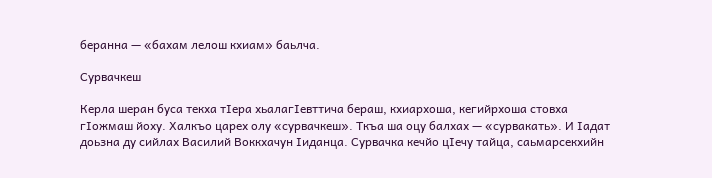беранна — «бахам лелош кхиам» баьлча.

Сурвачкеш

Керла шеран буса текха тӀера хьалагӀевттича бераш, кхиархоша, кегийрхоша стовха гӀожмаш йоху. Халкъо царех олу «сурвачкеш». Ткъа ша оцу балхах — «сурвакать». И Ӏадат доьзна ду сийлах Василий Воккхачун Ӏиданца. Сурвачка кечйо цӀечу тайца, саьмарсекхийн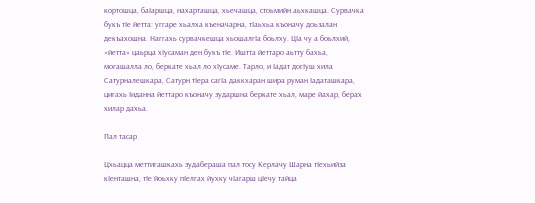кортошца, баӀаршца, нахарташца, хьечашца, стоьмийн аьхкашца. Сурвачка букъ тӀе йетта: уггаре хьалха къеначарна, тӀаьхьа къоначу доьзалан декъахошна. Наггахь сурвачкешца хьошалгӀа боьлху. ЦӀа чу а боьлхий, «йетта» цаьрца хӀусаман ден букъ тӀе. Иштта йеттаро аьтту бахьа, могашалла ло, беркате хьал ло хӀусаме. Тарло, и Ӏадат догӀуш хила Сатурналешкара, Сатурн тӀера сагӀа даккхаран шира руман Ӏадаташкара, цигахь Ӏиданна йеттаро къоначу зударшна беркате хьал, маре йахар, берах хилар дахьа.

Пал тасар

Цхьацца меттигашкахь зудабераша пал тосу Керлачу Шарна тӀехьийза кӀенташна, тӀе йоьхку пӀелгах йухку чӀагарш цӀечу тайца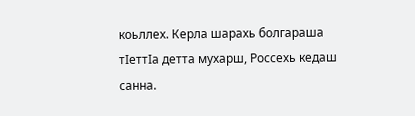коьллех. Керла шарахь болгараша тӀеттӀа детта мухарш, Россехь кедаш санна.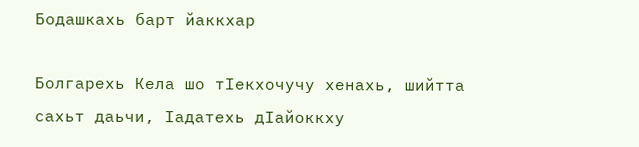Бодашкахь барт йаккхар

Болгарехь Кела шо тӀекхочучу хенахь, шийтта сахьт даьчи, Ӏадатехь дӀайоккху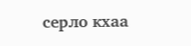серло кхаа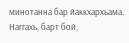минотанна бар йаккхархьама. Наггахь, барт бой,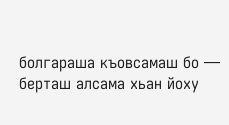болгараша къовсамаш бо — берташ алсама хьан йоху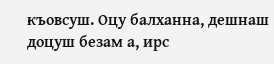къовсуш. Оцу балханна, дешнаш доцуш безам а, ирс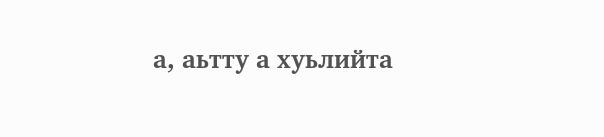а, аьтту а хуьлийта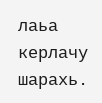лаьа керлачу шарахь.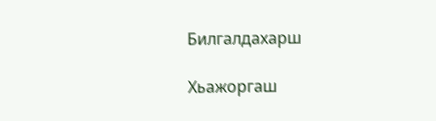Билгалдахарш

Хьажоргаш